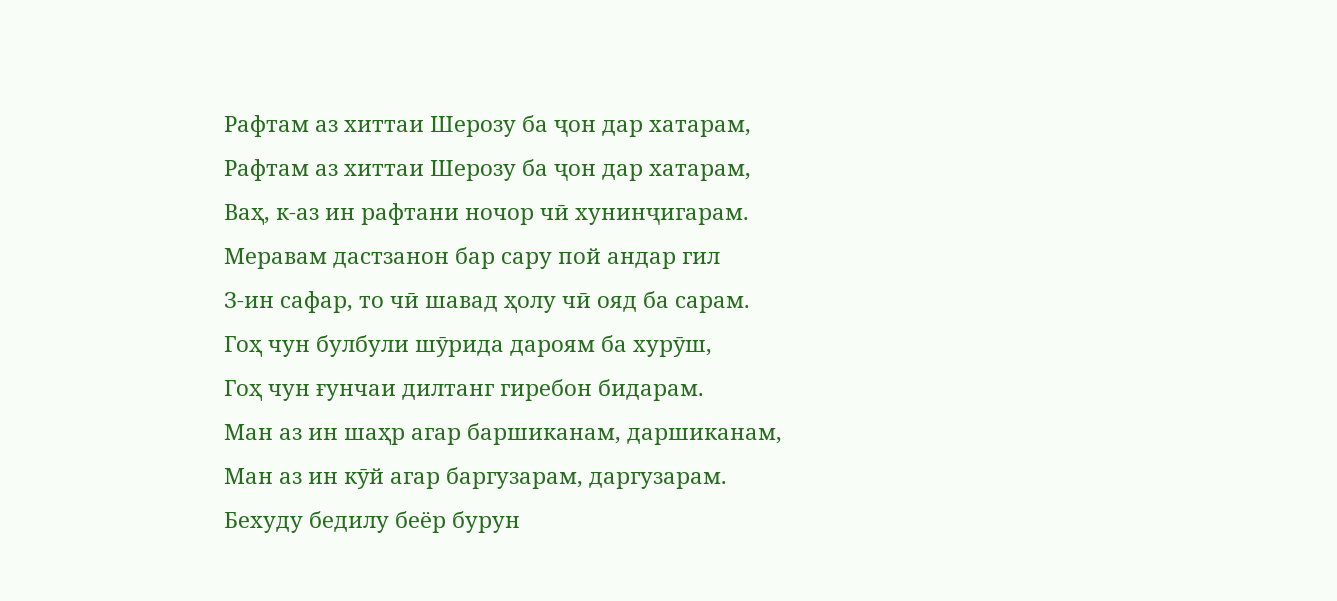Рафтам аз хиттаи Шерозу ба ҷон дар хатарам,
Рафтам аз хиттаи Шерозу ба ҷон дар хатарам,
Ваҳ, к-аз ин рафтани ночор чӣ хунинҷигарам.
Меравам дастзанон бар сару пой андар гил
З-ин сафар, то чӣ шавад ҳолу чӣ ояд ба сарам.
Гоҳ чун булбули шӯрида дароям ба хурӯш,
Гоҳ чун ғунчаи дилтанг гиребон бидарам.
Ман аз ин шаҳр агар баршиканам, даршиканам,
Ман аз ин кӯй агар баргузарам, даргузарам.
Бехуду бедилу беёр бурун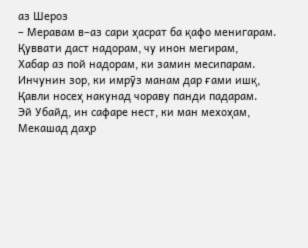аз Шероз
– Меравам в–аз сари ҳасрат ба қафо менигарам.
Қуввати даст надорам, чу инон мегирам,
Хабар аз пой надорам, ки замин месипарам.
Инчунин зор, ки имрӯз манам дар ғами ишқ,
Қавли носеҳ накунад чораву панди падарам.
Эй Убайд, ин сафаре нест, ки ман мехоҳам,
Мекашад даҳр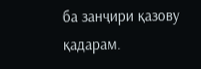ба занҷири қазову қадарам.